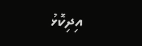އިދިކޮޅު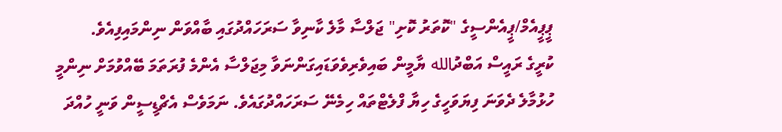ޕީޕީއެމް/ޕީއެންސީގެ "ކޮތަރު ކޮށި" ޖަލްސާ މާލެ ކާނިވާ ސަރަހައްދުގައި ބާއްވަން ނިންމައިފިއެވެ.
ކުރީގެ ރައީސް އަބްދުالله ޔާމީން ބައިވެރިވެވަޑައިގަންނަވާ މިޖަލްސާ އެންމެ ފުރަތަމަ ބޭއްވުމަށް ނިންމީ ހުޅުމާލެ ދެވަނަ ފިޔަވަހީގެ ހިޔާ ފްލެޓްތައް ހިމެނޭ ސަރަހައްދުގައެވެ. ނަމަވެސް އެޗްޑީސީން ވަނީ ހުއްދަ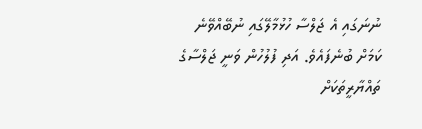ނުނަގައި އެ ޖަލްސާ ހުޅުމާލޭގައި ނުބޭއްވޭނެ ކަމަށް ބުނެފައެވެ. އަދި ފުލުހުން ވަނީ ޖަލްސާގެ ތައްޔާރީތަކަށް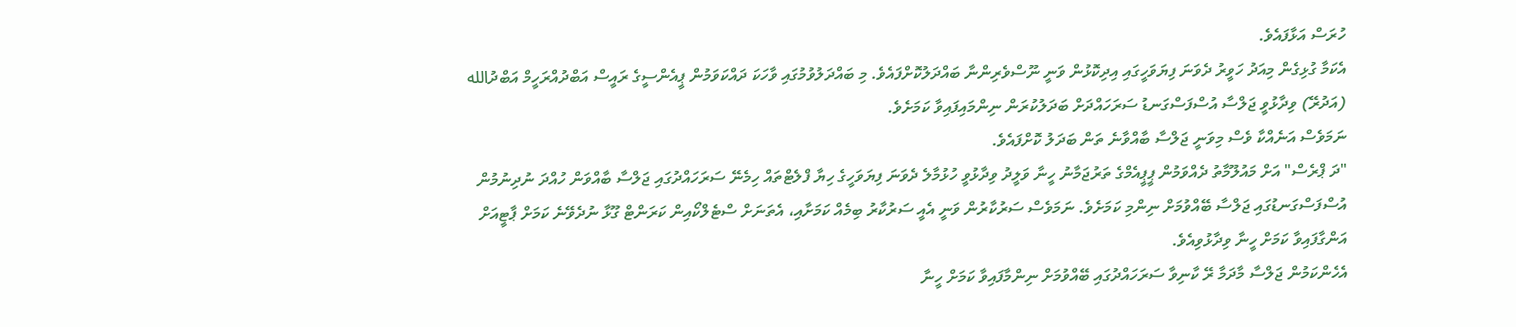ހުރަސް އަޅާފައެވެ.
އެކަމާ ގުޅިގެން މިއަދު ހަވީރު ދެވަނަ ފިޔަވަހީގައި އިދިކޮޅުން ވަނީ ނޫސްވެރިންނާ ބައްދަލުކޮށްފައެވެ. މި ބައްދަލުވުމުގައި ވާހަކަ ދައްކަވަމުން ޕީއެންސީގެ ރައީސް އަބްދުއްރަހީމް އަބްދުالله (އަދުރޭ) ވިދާޅުވީ ޖަލްސާ އުސްފަސްގަނޑު ސަރަހައްދަށް ބަދަލުކުރަން ނިންމައިފައިވާ ކަމަށެވެ.
ނަމަވެސް އަނެއްކާ ވެސް މިވަނީ ޖަލްސާ ބާއްވާނެ ތަން ބަދަލު ކޮށްފައެވެ.
"ދަ ޕްރެސް" އަށް މައުލޫމާތު ދެއްވަމުން ޕީޕީއެމްގެ ތަރުޖަމާނު ހީނާ ވަލީދު ވިދާޅުވީ ހުޅުމާލެ ދެވަނަ ފިޔަވަހީގެ ހިޔާ ފްލެޓްތައް ހިމެނޭ ސަރަހައްދުގައި ޖަލްސާ ބާއްވަން ހުއްދަ ނުދިނުމުން އުސްފަސްގަނޑުގައި ޖަލްސާ ބޭއްވުމަށް ނިންމި ކަމަށެވެ. ނަމަވެސް ސަރުކާރުން ވަނީ އެއީ ސަރުކާރު ބިމެއް ކަމަށާއި، އެތަނަށް ސްޓެލްކޯއިން ކަރަންޓް ގޫޅާ ނުދެވޭނެ ކަމަށް ޕާޓީއަށް އަންގާފައިވާ ކަމަށް ހީނާ ވިދާޅުވިއެވެ.
އެހެންކަމުން ޖަލްސާ މާދަމާ ރޭ ކާނިވާ ސަރަހައްދުގައި ބޭއްވުމަށް ނިންމާފައިވާ ކަމަށް ހީނާ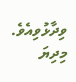ވިދާޅުވިއެވެ.
މިދިޔަ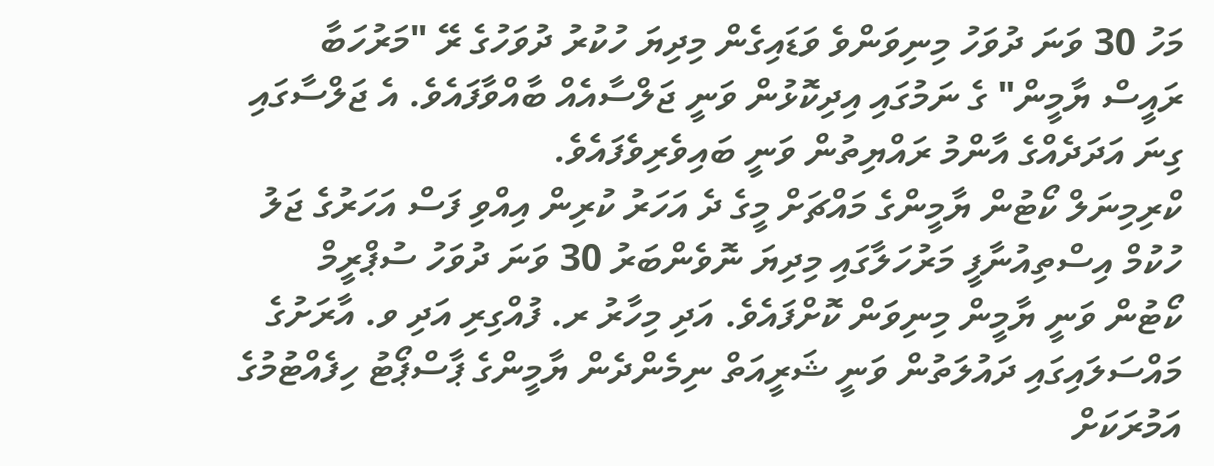މަހު 30 ވަނަ ދުވަހު މިނިވަންވެ ވަޑައިގެން މިދިޔަ ހުކުރު ދުވަހުގެ ރޭ "މަރުހަބާ ރައީސް ޔާމީން" ގެ ނަމުގައި އިދިކޮޅުން ވަނީ ޖަލްސާއެއް ބާއްވާފައެވެ. އެ ޖަލްސާގައި ގިނަ އަދަދެއްގެ އާންމު ރައްޔިތުން ވަނީ ބައިވެރިވެފައެވެ.
ކްރިމިނަލް ކޯޓުން ޔާމީންގެ މައްޗަށް މީގެ ދެ އަހަރު ކުރިން އިއްވި ފަސް އަހަރުގެ ޖަލު ހުކުމް އިސްތިއުނާފީ މަރުހަލާގައި މިދިޔަ ނޮވެންބަރު 30 ވަނަ ދުވަހު ސުޕްރީމް ކޯޓުން ވަނީ ޔާމީން މިނިވަން ކޮށްފައެވެ. އަދި މިހާރު ރ. ފުއްގިރި އަދި ވ. އާރަށުގެ މައްސަލައިގައި ދައުލަތުން ވަނީ ޝަރީއަތް ނިމެންދެން ޔާމީންގެ ޕާސްޕޯޓު ހިފެއްޓުމުގެ އަމުރަކަށް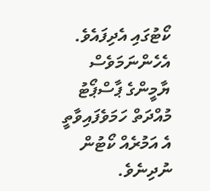ކޯޓުގައި އެދިފައެވެ. އެހެންނަމަވެސް ޔާމީންގެ ޕާސްޕޯޓު މުއްދަތް ހަމަވެފައިވާތީ އެ އަމުރެއް ކޯޓުން ނުދިނެވެ.